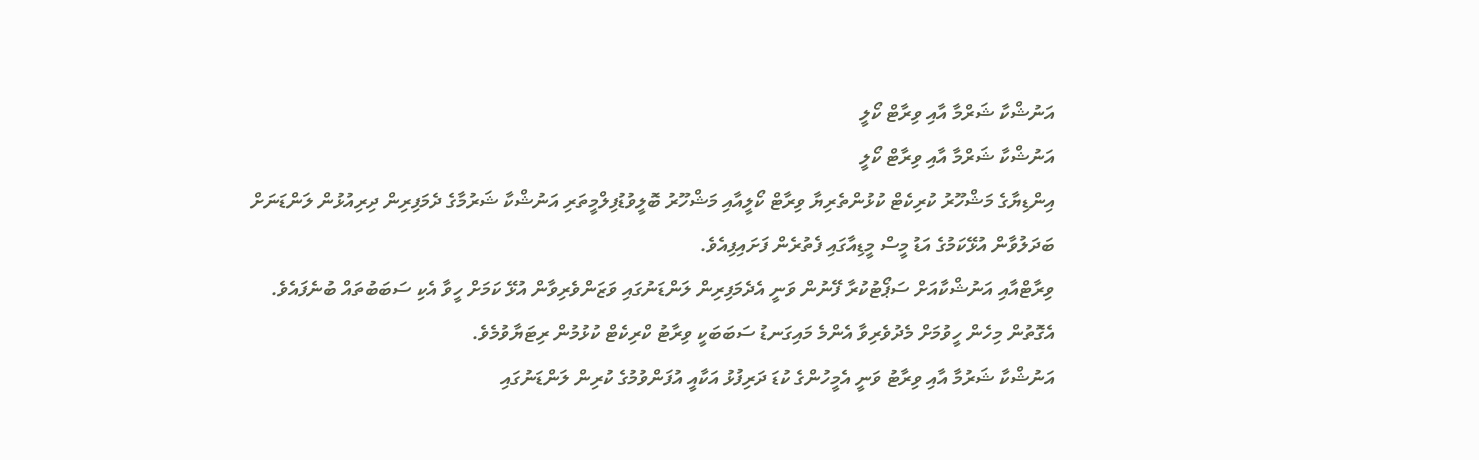އަނުޝްކާ ޝަރްމާ އާއި ވިރާޓް ކޯލީ
އަނުޝްކާ ޝަރްމާ އާއި ވިރާޓް ކޯލީ
އިންޑިޔާގެ މަޝްހޫރު ކުރިކެޓް ކުޅުންތެރިޔާ ވިރާޓް ކޯލީއާއި މަޝްހޫރު ބޮލީވުޑުފިލްމީތަރި އަނުޝްކާ ޝަރުމާގެ ދެމަފިރިން ދިރިއުޅުން ލަންޑަނަށް ބަދަލުވާން އުޅޭކަމުގެ އަޑު މީސް މީޑިއާގައި ފެތުރެން ފަށައިފިއެވެ.
ވިރާޓްއާއި އަނުޝްކާއަށް ސަޕޯޓުކުރާ ފޭނުން ވަނީ އެދެމަފިރިން ލަންޑަނުގައި ވަޒަންވެރިވާން އުޅޭ ކަމަށް ހީވާ އެކި ސަބަބުތައް ބުނެފައެވެ. އެގޮތުން މިހެން ހީވުމަށް މެދުވެރިވާ އެންމެ މައިގަނޑު ސަބަބަކީ ވިރާޓު ކްރިކެޓް ކުޅުމުން ރިޓަޔާވުމެވެ.
އަނުޝްކާ ޝަރުމާ އާއި ވިރާޓު ވަނީ އެމީހުންގެ ކުޑަ ދަރިފުޅު އަކާއީ އުފަންވުމުގެ ކުރިން ލަންޑަނުގައި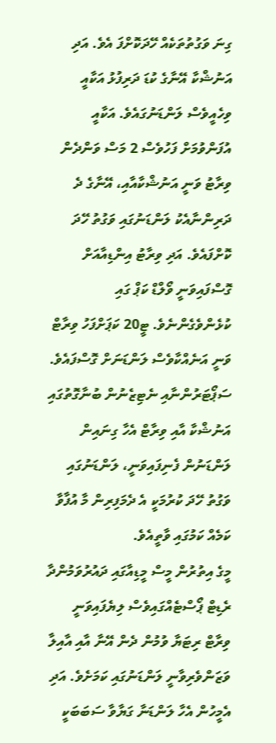ގިނަ ވަގުތުތަކެއް ހޭދަކޮށްފަ އެވެ. އަދި އަނުޝްކާ އޭނާގެ ކުޑަ ދަރިފުޅު އަކާއީ ވިހެއީވެސް ލަންޑަނުގައެވެ. އަކާއީ އުފަންވުމަށް ފަހުވެސް 2 މަސް ވަންދެން ވިރާޓު ވަނީ އަނުޝްކާއާއި، އޭނާގެ ދެ ދަރިންނާއެކު ލަންޑަނުގައި ވަގުތު ހޭދަ ކޮށްފައެވެ. އަދި ވިރާޓު އިންޑިއާއަށް ގޮސްފައިވަނީ ވޯލްޑް ކަޕް ގައި ކުޅެންވެގެންނެވެ. ޓީ20 ކަޕަށްފަހު ވިރާޓް ވަނީ އަނެއްކާވެސް ލަންޑަނަށް ގޮސްފައެވެ.
ސަޕޯޓަރުންނާއި ނެޓިޒެނުން ބުނާގޮތުގައި އަނުޝްކާ އާއި ވިރާޓް އެހާ ގިނައިން ލަންޑަނުން ފެނިފައިވަނީ، ލަންޑަނުގައި ވަގުތު ހޭދަ ކުރުމަކީ އެ ދެމަފިރިން މާ އުފާވާ ކަމެއް ކަމުގައި ވާތީއެވެ.
މީގެ އިތުރުން މީސް މީޑިއާގައި ދައުރުވަމުންދާ ރެޑިޓް ޕޯސްޓެއްގައިވެސް ލިޔެފައިވަނީ ވިރާޓް ރިޓަޔާ ވުމުން ދެން އޭނާ އާއި އާއިލާ ވަޒަންވެރިވާނީ ލަންޑަނުގައި ކަމަށެވެ. އަދި އެމީހުން އެހާ ލަންޑަނާ ގަޔާވާ ސަބަބަކީ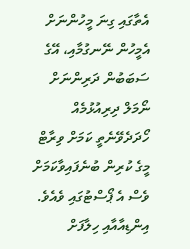އެތާގައި ގިނަ މީހުންނަށް އެމީހުން ނޭނގުމާއި، އޭގެ ސަބަބުން ދަރިންނަށް ނޯމަލް ދިރިއުޅުމެއް ހޯދަދެވޭނެތީ ކަމަށް ވިރާޓް މީގެ ކުރިން ބުނެފައިވާކަމަށް ވެސް އެ ޕޯސްޓުގައި ވެއެވެ.
އިންޑިއާއާއި ހިލާފަށް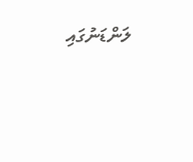ލަންޑަނުގައި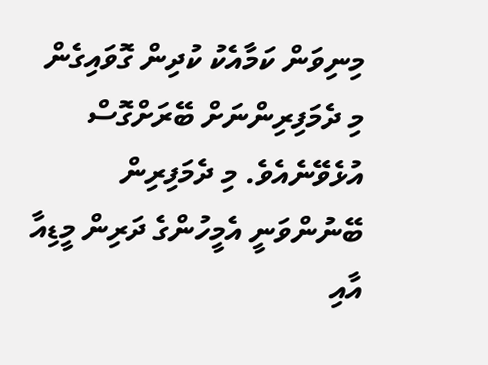މިނިވަން ކަމާއެކު ކުދިން ގޮވައިގެން މި ދެމަފިރިންނަށް ބޭރަށްގޮސް އުޅެވޭނެއެވެ. މި ދެމަފިރިން ބޭނުންވަނީ އެމީހުންގެ ދަރިން މީޑިއާ އާއި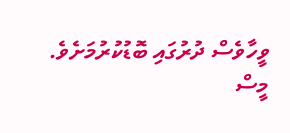ވީހާވެސް ދުރުގައި ބޮޑުކުރުމަށެވެ.
މީސް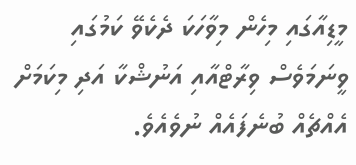މީޑިއާގައި މިހެން މިވާހަކަ ދެކެވޭ ކަމުގައި ވީނަމަވެސް ވިރާޓްއާއި އަނުޝްކާ އަދި މިކަމަށް އެއްޗެއް ބުނެފައެއް ނުވެއެވެ.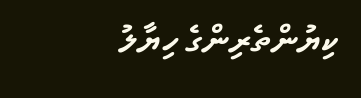ކިޔުންތެރިންގެ ހިޔާލު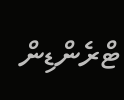ޓްރެންޑިން